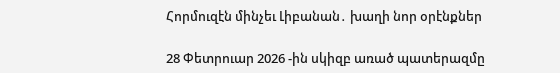Հորմուզէն մինչեւ Լիբանան․ խաղի նոր օրէնքներ

28 Փետրուար 2026 -ին սկիզբ առած պատերազմը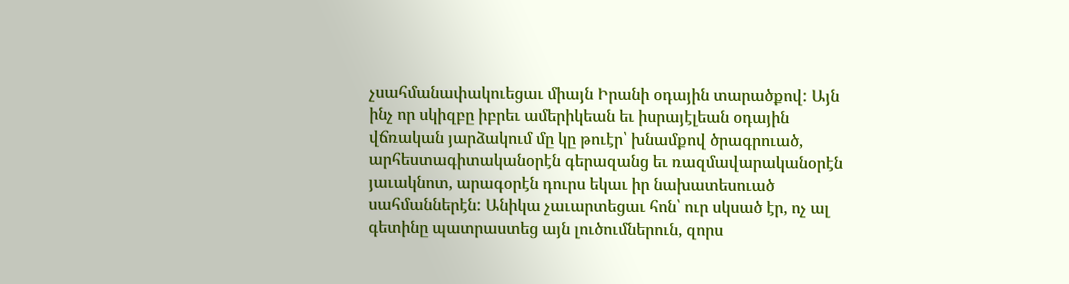չսահմանափակուեցաւ միայն Իրանի օդային տարածքով: Այն ինչ որ սկիզբը իբրեւ ամերիկեան եւ իսրայէլեան օդային վճռական յարձակում մը կը թուէր՝ խնամքով ծրագրուած, արհեստագիտականօրէն գերազանց եւ ռազմավարականօրէն յաւակնոտ, արագօրէն դուրս եկաւ իր նախատեսուած սահմաններէն: Անիկա չաւարտեցաւ հոն՝ ուր սկսած էր, ոչ ալ գետինը պատրաստեց այն լուծումներուն, զորս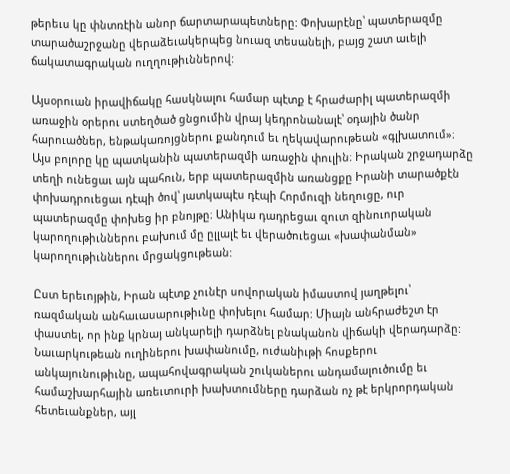թերեւս կը փնտռէին անոր ճարտարապետները: Փոխարէնը՝ պատերազմը տարածաշրջանը վերաձեւակերպեց նուազ տեսանելի, բայց շատ աւելի ճակատագրական ուղղութիւններով:

Այսօրուան իրավիճակը հասկնալու համար պէտք է հրաժարիլ պատերազմի առաջին օրերու ստեղծած ցնցումին վրայ կեդրոնանալէ՝ օդային ծանր հարուածներ, ենթակառոյցներու քանդում եւ ղեկավարութեան «գլխատում»։ Այս բոլորը կը պատկանին պատերազմի առաջին փուլին։ Իրական շրջադարձը տեղի ունեցաւ այն պահուն, երբ պատերազմին առանցքը Իրանի տարածքէն փոխադրուեցաւ դէպի ծով՝ յատկապէս դէպի Հորմուզի նեղուցը, ուր պատերազմը փոխեց իր բնոյթը։ Անիկա դադրեցաւ զուտ զինուորական կարողութիւններու բախում մը ըլլալէ եւ վերածուեցաւ «խափանման» կարողութիւններու մրցակցութեան:

Ըստ երեւոյթին, Իրան պէտք չունէր սովորական իմաստով յաղթելու՝ ռազմական անհաւասարութիւնը փոխելու համար: Միայն անհրաժեշտ էր փաստել, որ ինք կրնայ անկարելի դարձնել բնականոն վիճակի վերադարձը: Նաւարկութեան ուղիներու խափանումը, ուժանիւթի հոսքերու անկայունութիւնը, ապահովագրական շուկաներու անդամալուծումը եւ համաշխարհային առեւտուրի խախտումները դարձան ոչ թէ երկրորդական հետեւանքներ, այլ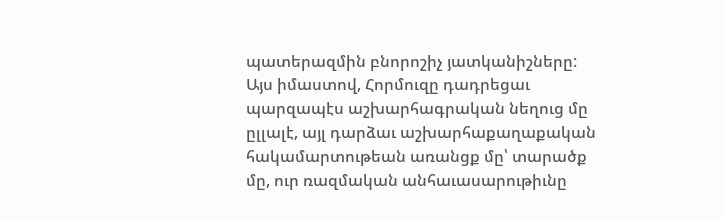պատերազմին բնորոշիչ յատկանիշները: Այս իմաստով, Հորմուզը դադրեցաւ պարզապէս աշխարհագրական նեղուց մը ըլլալէ, այլ դարձաւ աշխարհաքաղաքական հակամարտութեան առանցք մը՝ տարածք մը, ուր ռազմական անհաւասարութիւնը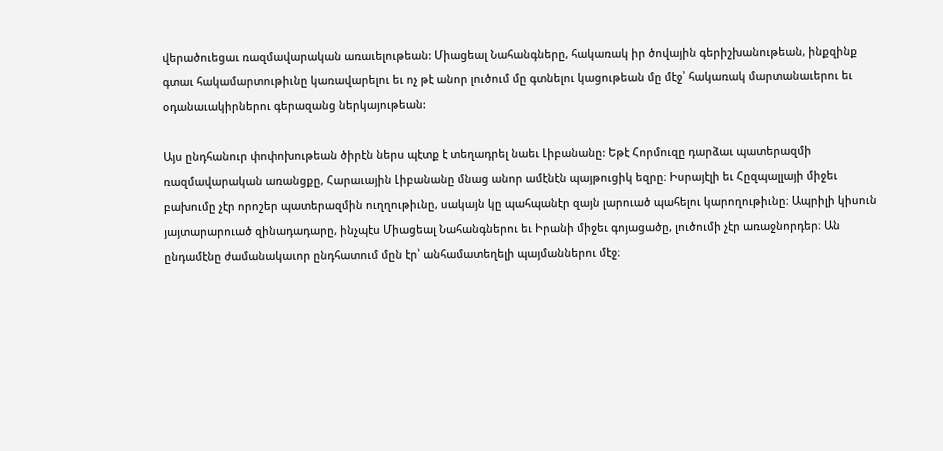վերածուեցաւ ռազմավարական առաւելութեան: Միացեալ Նահանգները, հակառակ իր ծովային գերիշխանութեան, ինքզինք գտաւ հակամարտութիւնը կառավարելու եւ ոչ թէ անոր լուծում մը գտնելու կացութեան մը մէջ՝ հակառակ մարտանաւերու եւ օդանաւակիրներու գերազանց ներկայութեան:

Այս ընդհանուր փոփոխութեան ծիրէն ներս պէտք է տեղադրել նաեւ Լիբանանը: Եթէ Հորմուզը դարձաւ պատերազմի ռազմավարական առանցքը, Հարաւային Լիբանանը մնաց անոր ամէնէն պայթուցիկ եզրը։ Իսրայէլի եւ Հըզպալլայի միջեւ բախումը չէր որոշեր պատերազմին ուղղութիւնը, սակայն կը պահպանէր զայն լարուած պահելու կարողութիւնը։ Ապրիլի կիսուն յայտարարուած զինադադարը, ինչպէս Միացեալ Նահանգներու եւ Իրանի միջեւ գոյացածը, լուծումի չէր առաջնորդեր։ Ան ընդամէնը ժամանակաւոր ընդհատում մըն էր՝ անհամատեղելի պայմաններու մէջ։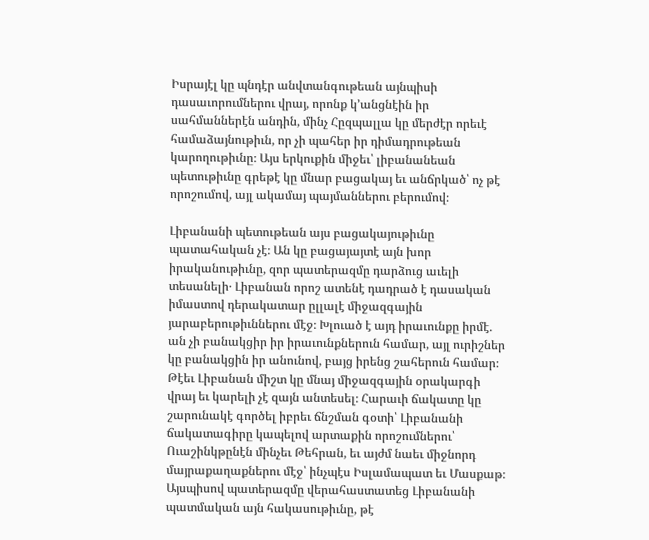Իսրայէլ կը պնդէր անվտանգութեան այնպիսի դասաւորումներու վրայ, որոնք կ’անցնէին իր սահմաններէն անդին, մինչ Հըզպալլա կը մերժէր որեւէ համաձայնութիւն, որ չի պահեր իր դիմադրութեան կարողութիւնը։ Այս երկուքին միջեւ՝ լիբանանեան պետութիւնը գրեթէ կը մնար բացակայ եւ անճրկած՝ ոչ թէ որոշումով, այլ ակամայ պայմաններու բերումով։

Լիբանանի պետութեան այս բացակայութիւնը պատահական չէ։ Ան կը բացայայտէ այն խոր իրականութիւնը, զոր պատերազմը դարձուց աւելի տեսանելի․ Լիբանան որոշ ատենէ դադրած է դասական իմաստով դերակատար ըլլալէ միջազգային յարաբերութիւններու մէջ։ Խլուած է այդ իրաւունքը իրմէ. ան չի բանակցիր իր իրաւունքներուն համար, այլ ուրիշներ կը բանակցին իր անունով, բայց իրենց շահերուն համար։ Թէեւ Լիբանան միշտ կը մնայ միջազգային օրակարգի վրայ եւ կարելի չէ զայն անտեսել։ Հարաւի ճակատը կը շարունակէ գործել իբրեւ ճնշման գօտի՝ Լիբանանի ճակատագիրը կապելով արտաքին որոշումներու՝ Ուաշինկթընէն մինչեւ Թեհրան, եւ այժմ նաեւ միջնորդ մայրաքաղաքներու մէջ՝ ինչպէս Իսլամապատ եւ Մասքաթ։ Այսպիսով պատերազմը վերահաստատեց Լիբանանի պատմական այն հակասութիւնը, թէ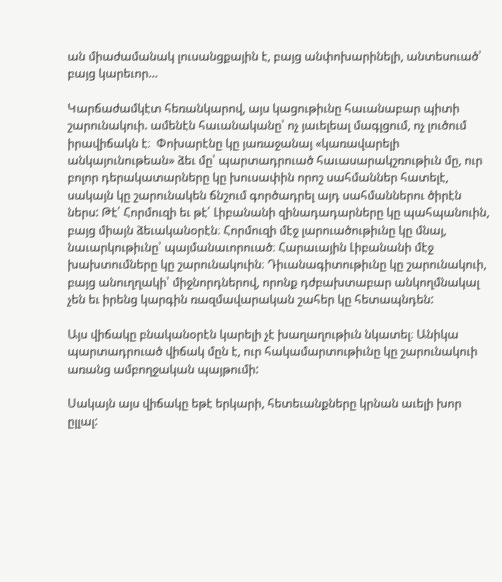ան միաժամանակ լուսանցքային է, բայց անփոխարինելի, անտեսուած՝ բայց կարեւոր…

Կարճաժամկէտ հեռանկարով, այս կացութիւնը հաւանաբար պիտի շարունակուի. ամենէն հաւանականը՝ ոչ յաւելեալ մագլցում, ոչ լուծում իրավիճակն է։  Փոխարէնը կը յառաջանայ «կառավարելի անկայունութեան» ձեւ մը՝ պարտադրուած հաւասարակշռութիւն մը, ուր բոլոր դերակատարները կը խուսափին որոշ սահմաններ հատելէ, սակայն կը շարունակեն ճնշում գործադրել այդ սահմաններու ծիրէն ներս: Թէ՛ Հորմուզի եւ թէ՛ Լիբանանի զինադադարները կը պահպանուին, բայց միայն ձեւականօրէն։ Հորմուզի մէջ լարուածութիւնը կը մնայ, նաւարկութիւնը՝ պայմանաւորուած։ Հարաւային Լիբանանի մէջ խախտումները կը շարունակուին։ Դիւանագիտութիւնը կը շարունակուի, բայց անուղղակի՝ միջնորդներով, որոնք դժբախտաբար անկողմնակալ չեն եւ իրենց կարգին ռազմավարական շահեր կը հետապնդեն:

Այս վիճակը բնականօրէն կարելի չէ խաղաղութիւն նկատել։ Անիկա պարտադրուած վիճակ մըն է, ուր հակամարտութիւնը կը շարունակուի առանց ամբողջական պայթումի:

Սակայն այս վիճակը եթէ երկարի, հետեւանքները կրնան աւելի խոր ըլլալ: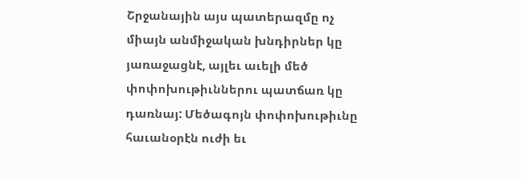Շրջանային այս պատերազմը ոչ միայն անմիջական խնդիրներ կը յառաջացնէ, այլեւ աւելի մեծ փոփոխութիւններու պատճառ կը դառնայ: Մեծագոյն փոփոխութիւնը հաւանօրէն ուժի եւ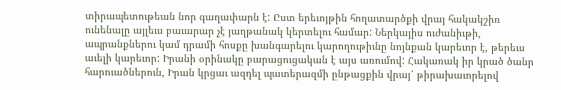տիրապետութեան նոր գաղափարն է: Ըստ երեւոյթին հողատարծքի վրայ հակակշիռ ունենալը այլեւս բաւարար չէ յաղթանակ կերտելու համար: Ներկայիս ուժանիւթի, ապրանքներու կամ դրամի հոսքը խանգարելու կարողութիւնը նոյնքան կարեւոր է, թերեւս աւելի կարեւոր: Իրանի օրինակը բարացուցական է այս առումով: Հակառակ իր կրած ծանր հարուածներուն, Իրան կրցաւ ազդել պատերազմի ընթացքին վրայ՝ թիրախաւորելով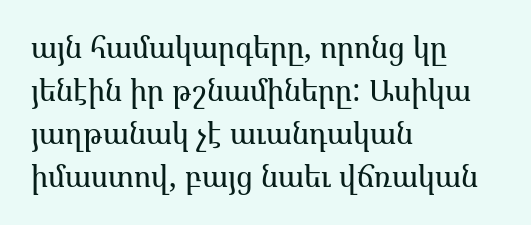այն համակարգերը, որոնց կը յենէին իր թշնամիները: Ասիկա յաղթանակ չէ աւանդական իմաստով, բայց նաեւ վճռական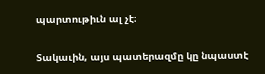պարտութիւն ալ չէ։

Տակաւին, այս պատերազմը կը նպաստէ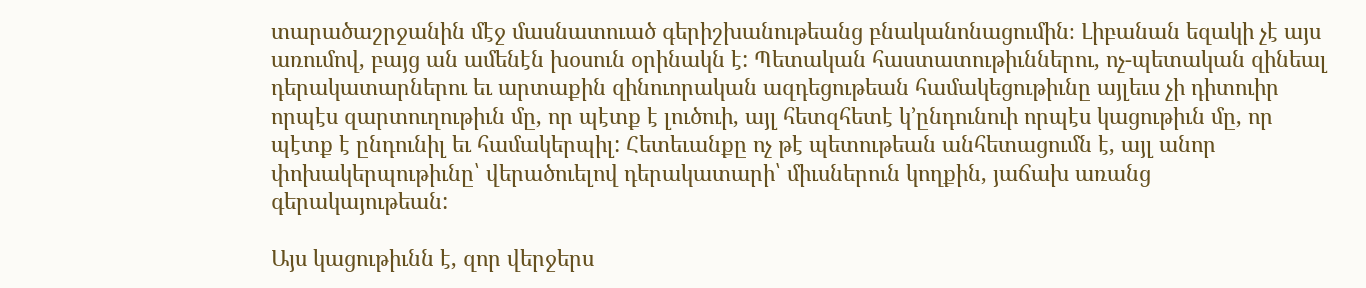տարածաշրջանին մէջ մասնատուած գերիշխանութեանց բնականոնացումին։ Լիբանան եզակի չէ այս առումով, բայց ան ամենէն խօսուն օրինակն է: Պետական հաստատութիւններու, ոչ-պետական զինեալ դերակատարներու եւ արտաքին զինուորական ազդեցութեան համակեցութիւնը այլեւս չի դիտուիր որպէս զարտուղութիւն մը, որ պէտք է լուծուի, այլ հետզհետէ կ’ընդունուի որպէս կացութիւն մը, որ պէտք է ընդունիլ եւ համակերպիլ: Հետեւանքը ոչ թէ պետութեան անհետացումն է, այլ անոր փոխակերպութիւնը՝ վերածուելով դերակատարի՝ միւսներուն կողքին, յաճախ առանց գերակայութեան:

Այս կացութիւնն է, զոր վերջերս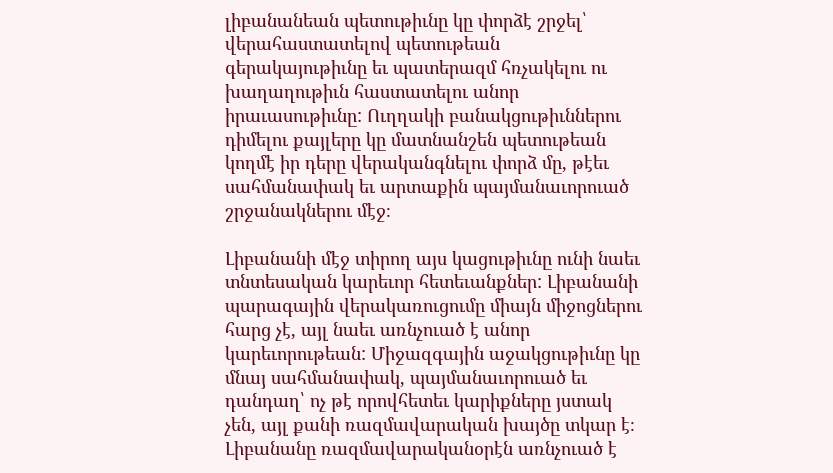լիբանանեան պետութիւնը կը փորձէ շրջել՝ վերահաստատելով պետութեան գերակայութիւնը եւ պատերազմ հռչակելու ու խաղաղութիւն հաստատելու անոր իրաւասութիւնը: Ուղղակի բանակցութիւններու դիմելու քայլերը կը մատնանշեն պետութեան կողմէ իր դերը վերականգնելու փորձ մը, թէեւ սահմանափակ եւ արտաքին պայմանաւորուած շրջանակներու մէջ։

Լիբանանի մէջ տիրող այս կացութիւնը ունի նաեւ տնտեսական կարեւոր հետեւանքներ: Լիբանանի պարագային վերակառուցումը միայն միջոցներու հարց չէ, այլ նաեւ առնչուած է անոր կարեւորութեան: Միջազգային աջակցութիւնը կը մնայ սահմանափակ, պայմանաւորուած եւ դանդաղ՝ ոչ թէ որովհետեւ կարիքները յստակ չեն, այլ քանի ռազմավարական խայծը տկար է։ Լիբանանը ռազմավարականօրէն առնչուած է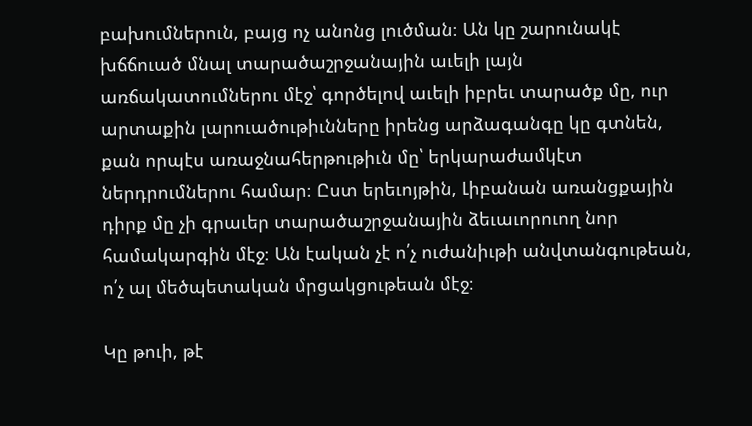բախումներուն, բայց ոչ անոնց լուծման։ Ան կը շարունակէ խճճուած մնալ տարածաշրջանային աւելի լայն առճակատումներու մէջ՝ գործելով աւելի իբրեւ տարածք մը, ուր արտաքին լարուածութիւնները իրենց արձագանգը կը գտնեն, քան որպէս առաջնահերթութիւն մը՝ երկարաժամկէտ ներդրումներու համար։ Ըստ երեւոյթին, Լիբանան առանցքային դիրք մը չի գրաւեր տարածաշրջանային ձեւաւորուող նոր համակարգին մէջ։ Ան էական չէ ո՛չ ուժանիւթի անվտանգութեան, ո՛չ ալ մեծպետական մրցակցութեան մէջ։

Կը թուի, թէ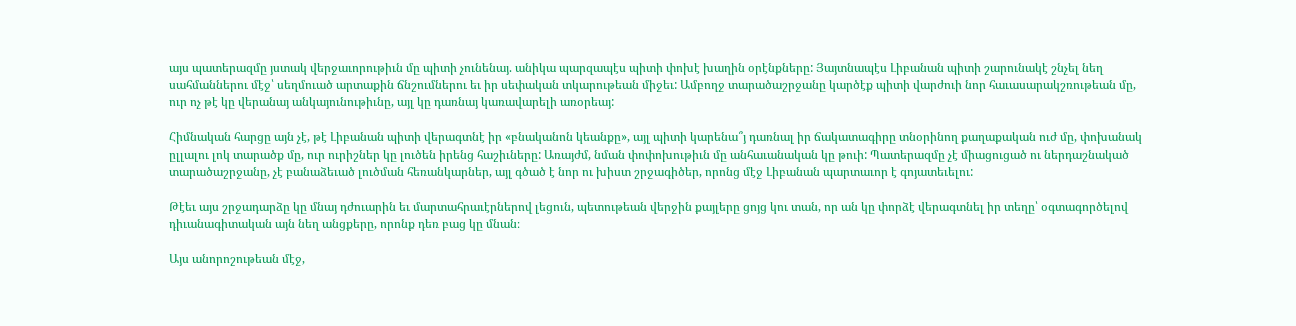այս պատերազմը յստակ վերջաւորութիւն մը պիտի չունենայ. անիկա պարզապէս պիտի փոխէ խաղին օրէնքները: Յայտնապէս Լիբանան պիտի շարունակէ շնչել նեղ սահմաններու մէջ՝ սեղմուած արտաքին ճնշումներու եւ իր սեփական տկարութեան միջեւ: Ամբողջ տարածաշրջանը կարծէք պիտի վարժուի նոր հաւասարակշռութեան մը, ուր ոչ թէ կը վերանայ անկայունութիւնը, այլ կը դառնայ կառավարելի առօրեայ:

Հիմնական հարցը այն չէ, թէ Լիբանան պիտի վերագտնէ իր «բնականոն կեանքը», այլ պիտի կարենա՞յ դառնալ իր ճակատագիրը տնօրինող քաղաքական ուժ մը, փոխանակ ըլլալու լոկ տարածք մը, ուր ուրիշներ կը լուծեն իրենց հաշիւները: Առայժմ, նման փոփոխութիւն մը անհաւանական կը թուի: Պատերազմը չէ միացուցած ու ներդաշնակած տարածաշրջանը, չէ բանաձեւած լուծման հեռանկարներ, այլ գծած է նոր ու խիստ շրջագիծեր, որոնց մէջ Լիբանան պարտաւոր է գոյատեւելու:

Թէեւ այս շրջադարձը կը մնայ դժուարին եւ մարտահրաւէրներով լեցուն, պետութեան վերջին քայլերը ցոյց կու տան, որ ան կը փորձէ վերագտնել իր տեղը՝ օգտագործելով դիւանագիտական այն նեղ անցքերը, որոնք դեռ բաց կը մնան։

Այս անորոշութեան մէջ,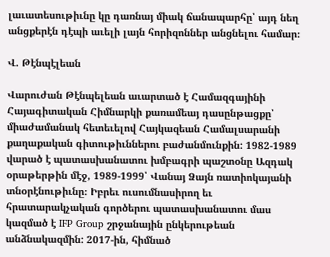լաւատեսութիւնը կը դառնայ միակ ճանապարհը՝ այդ նեղ անցքերէն դէպի աւելի լայն հորիզոններ անցնելու համար։

Վ. Թէնպէլեան

Վարուժան Թէնպելեան աւարտած է Համազգայինի Հայագիտական Հիմնարկի քառամեայ դասընթացքը՝ միաժամանակ հետեւելով Հայկազեան Համալսարանի քաղաքական գիտութիւններու բաժանմունքին: 1982-1989 վարած է պատասխանատու խմբագրի պաշտօնը Ազդակ օրաթերթին մէջ, 1989-1999՝ Վանայ Ձայն ռատիոկայանի տնօրէնութիւնը։ Իբրեւ ուսումնասիրող եւ հրատարակչական գործերու պատասխանատու մաս կազմած է IFP Group շրջանային ընկերութեան անձնակազմին: 2017-ին, հիմնած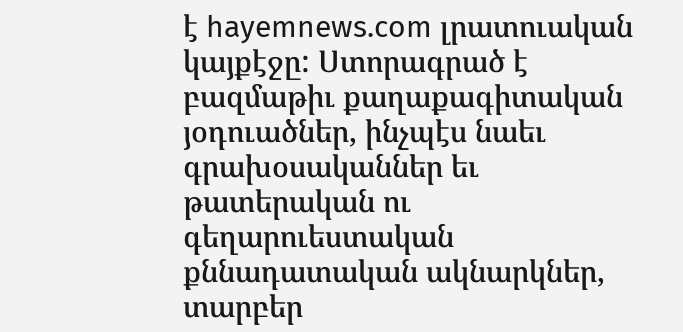է hayemnews.com լրատուական կայքէջը: Ստորագրած է բազմաթիւ քաղաքագիտական յօդուածներ, ինչպէս նաեւ գրախօսականներ եւ թատերական ու գեղարուեստական քննադատական ակնարկներ, տարբեր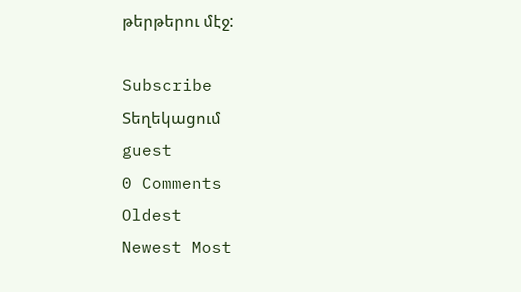թերթերու մէջ:

Subscribe
Տեղեկացում
guest
0 Comments
Oldest
Newest Most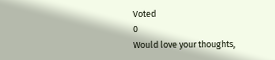Voted
0
Would love your thoughts,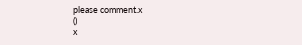please comment.x
()
x